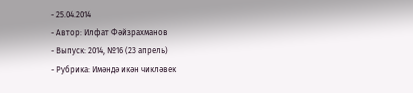- 25.04.2014
- Автор: Илфат Фәйзрахманов
- Выпуск: 2014, №16 (23 апрель)
- Рубрика: Имәндә икән чикләвек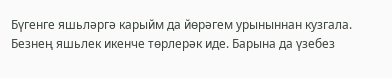Бүгенге яшьләргә карыйм да йөрәгем урыныннан кузгала. Безнең яшьлек икенче төрлерәк иде. Барына да үзебез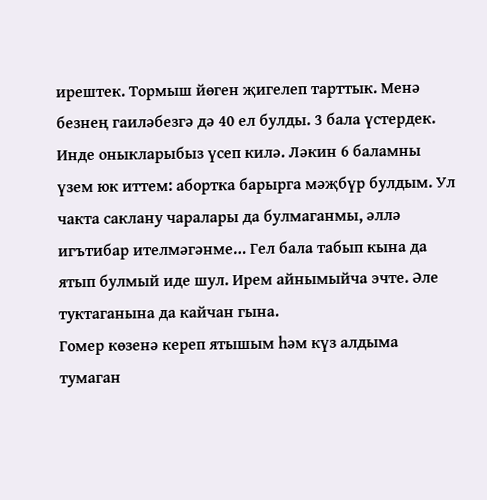ирештек. Тормыш йөген җигелеп тарттык. Менә безнең гаиләбезгә дә 40 ел булды. 3 бала үстердек. Инде оныкларыбыз үсеп килә. Ләкин 6 баламны үзем юк иттем: абортка барырга мәҗбүр булдым. Ул чакта саклану чаралары да булмаганмы, әллә игътибар ителмәгәнме… Гел бала табып кына да ятып булмый иде шул. Ирем айнымыйча эчте. Әле туктаганына да кайчан гына.
Гомер көзенә кереп ятышым һәм күз алдыма тумаган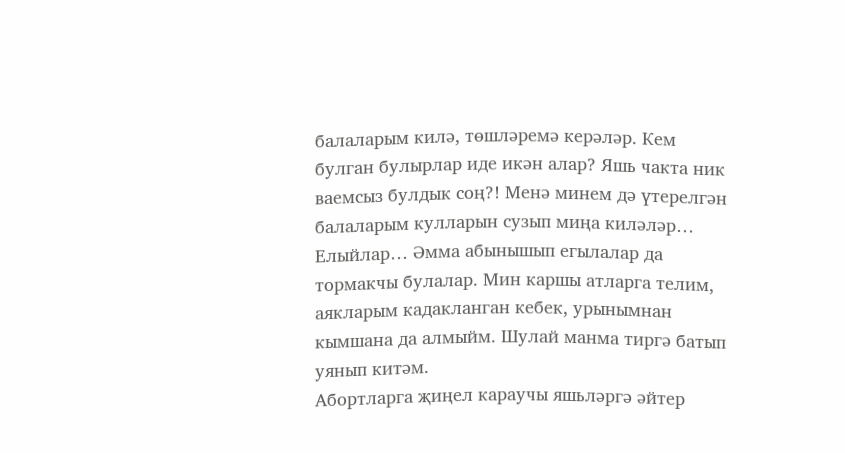балаларым килә, төшләремә керәләр. Кем булган булырлар иде икән алар? Яшь чакта ник ваемсыз булдык соң?! Менә минем дә үтерелгән балаларым кулларын сузып миңа киләләр… Елыйлар… Әмма абынышып егылалар да тормакчы булалар. Мин каршы атларга телим, аякларым кадакланган кебек, урынымнан кымшана да алмыйм. Шулай манма тиргә батып уянып китәм.
Абортларга җиңел караучы яшьләргә әйтер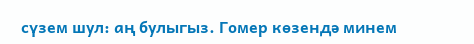сүзем шул: аң булыгыз. Гомер көзендә минем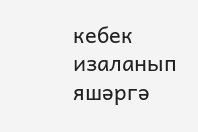кебек изаланып яшәргә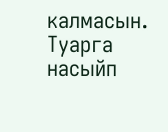калмасын. Туарга насыйп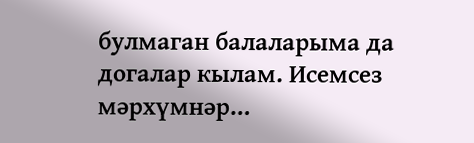булмаган балаларыма да догалар кылам. Исемсез мәрхүмнәр…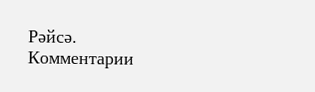Рәйсә.
Комментарии